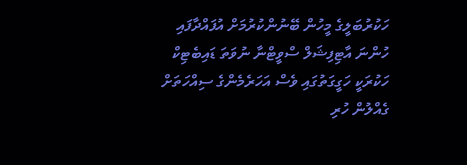ހަކުރުބަލީގެ މީހުން ބޭނުންކުރުމަށް އުފައްދާފައި ހުންނަ އާޓިފިޝަލް ސްވީޓްނާ ނުވަތަ ޑައިބެޓިކް ހަކުރަކީ ހަގީގަތުގައި ވެސް އަހަރެމެންގެ ސިއްހަތަށް ގެއްލުން ހުރި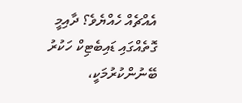އެއްޗެއް ހެއްޔެވެ؟ ދާއިމީ ގޮތެއްގައި ޑައިބެޓިކް ހަކުރު ބޭނުންކުރުމަކީ،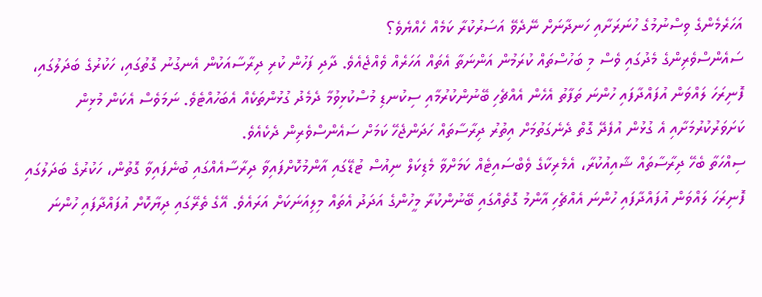އަހަރެމެންގެ ވިސްނުމުގެ ހުނަރަށާއި ހަނދާނަށް ނޭދެވޭ އަސަރުކުރާ ކަމެއް ހެއްޔެވެ؟
ސައެންސްވެރިންގެ މެދުގައި ވެސް މި ބަހުސްތައް ކުރަމުން އަންނަތާ އެތައް އަހަރެއް ވެއްޖެއެވެ. ދާދި ފަހުން ކުރި ދިރާސާއަކުން އެނގުނު ގޮތުގައި، ހަކުރުގެ ބަދަލުގައި، ފޮނިރަހަ ލައްވަން އުފައްދާފައި ހުންނަ ތަފާތު އެހެން އެއްޗެހި ބޭނުންކުރުމާއި ސިކުނޑި މުސްކުޅިވުމާ ދެމެދު ގުޅުންތަކެއް އެބަހުއްޓެވެ. ނަމަވެސް އެކަން މުޅިން ކަށަވަރުކުރުމަށާއި އެ ގުޅުން އުފެދޭ ގޮތް ދެނެގަތުމަށް އިތުރު ދިރާސާތައް ހަދަންޖެހޭ ކަމަށް ސައެންސްވެރިން ދެކެއެވެ.
ސިއްހަތާ ބެހޭ ދިރާސާތައް ޝާއިއުކުރާ، އެމެރިކާގެ ވެބްސައިޓެއް ކަމަށްވާ މެޑިކަލް ނިއުސް ޓުޑޭގައި އާންމުކޮށްފައިވާ ދިރާސާއެއްގައި ބުނެފައިވާ ގޮތުން، ހަކުރުގެ ބަދަލުގައި ފޮނިރަހަ ލައްވަން އުފައްދާފައި ހުންނަ އެއްޗެހި އާންމު ގޮތެއްގައި ބޭނުންކުރާ މީހުންގެ އަދަދު އެތައް މިލިއަނަކަށް އަރައެވެ. އޭގެ ތެރޭގައި ދިޔާކޮށް އުފައްދާފައި ހުންނަ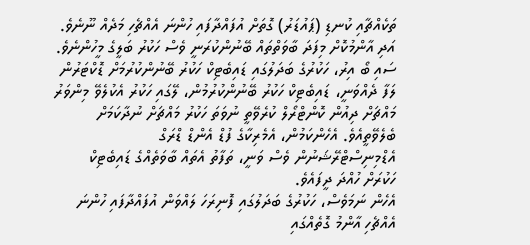ތަކެއްޗާއި ކުނޑި (ޕައުޑަރު) ގޮތަށް އުފައްދާފައި ހުންނަ އެއްޗެހި މަދެއް ނޫނެވެ. އަދި އާންމުކޮށް މިފަދަ ބާވަތްތައް ބޭނުންކުރަނީ ވެސް ހަކުރު ބަލީގެ މީހުންނެވެ.
ސައި ބޯ އިރު، ހަކުރުގެ ބަދަލުގައި ޑައިބެޓިކް ހަކުރު ބޭނުންކުރުމަށް ޑޮކްޓަރުން ލަފާ ދެއްވަނީ، ޑައިބެޓިކް ހަކުރު ބޭނުންކުރުމުން، ލޭގައި ހަކުރު އެކުލެވޭ މިންވަރު މައްޗަށް ދިއުން ކޮންޓްރޯލް ކުރެވޭތީ ނުވަތަ ހަކުރު މައްޗަށް ނުދާކަމަށް ބެލެވޭތީއެވެ. އެހެންކަމުން، އެމެރިކާގެ ފުޑް އެންޑް ޑްރަގް އެޑްމިނިސްޓްރޭޝަނުން ވެސް ވަނީ، ތަފާތު އެތައް ބާވަތެއްގެ ޑައިބެޓިކް ހަކުރަށް ހުއްދަ ދީފައެވެ.
އެހެން ނަމަވެސް، ހަކުރުގެ ބަދަލުގައި ފޮނިރަހަ ލައްވަން އުފައްދާފައި ހުންނަ އެއްޗެހި އާންމު ގޮތެއްގައި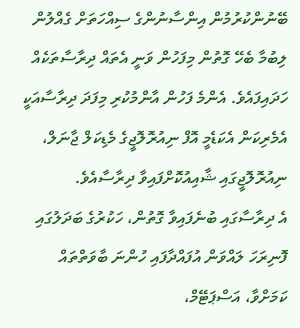ބޭނުންކުރުމުން އިންސާނުންގެ ސިއްހަތަށް ގެއްލުން ލިބުމާ ބެހޭ ގޮތުން މިފަހުން ވަނީ އެތައް ދިރާސާތަކެއް ހަދައިފައެވެ. އެންމެ ފަހުން އާންމުކުރި މިފަދަ ދިރާސާއަކީ އެމެރިކަން އެކަޑެމީ އޮފް ނިއުރޮލޮޖީގެ މެޑިކަލް ޖާނަލް، ނިއުރޮލޮޖީގައި ޝާއިއުކޮށްފައިވާ ދިރާސާއެވެ.
އެ ދިރާސާގައި ބުނެފައިވާ ގޮތުން، ހަކުރުގެ ބަދަލުގައި ފޮނިރަހަ ލައްވަން އުފައްދާފައި ހުންނަ ބާވަތްތައް ކަމަށްވާ، އަސްޕަޓޭމް،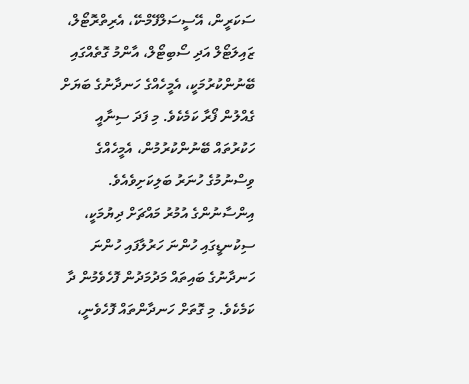ސަކަރީން، އޭސީސަލްފޭމް-ކޭ، އެރިތްރޮޓޯލް، ޒައިލަޓޯލް އަދި ސޯބިޓޯލް، އާންމު ގޮތެއްގައި ބޭނުންކުރުމަކީ، އެމީހެއްގެ ހަނދާނުގެ ބަޔަށް ގެއްލުން ފޯރާ ކަމެކެވެ. މި ފަދަ ސިނާއީ ހަކުރުތައް ބޭނުންކުރުމުން، އެމީހެއްގެ ވިސްނުމުގެ ހުނަރު ބަލިކަށިވެއެވެ.
އިންސާނުންގެ އުމުރު މައްޗަށް ދިޔުމަކީ، ސިކުނޑީގައި ހުންނަ ހަރުލާފައި ހުންނަ ހަނދާނުގެ ބައިތައް މަދުމަދުން ފޮހެވެމުން ދާ ކަމެކެވެ. މި ގޮތަށް ހަނދާންތައް ފޮހެވެނީ،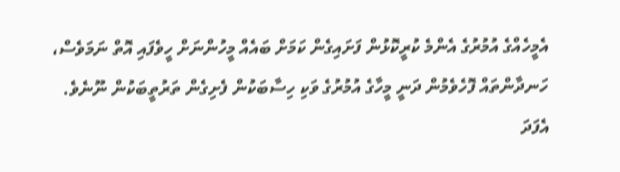އެމީހެއްގެ އުމުރުގެ އެންމެ ކުރީކޮޅުން ފަށައިގެން ކަމަށް ބައެއް މީހުންނަށް ހީވެފައި އޮތް ނަމަވެސް، ހަނދާންތައް ފޮހެވެމުން ދަނީ މީހާގެ އުމުރުގެ ވަކި ހިސާބަކުން ފެށިގެން ތަރުތީބަކުން ނޫނެވެ.
އެފަދަ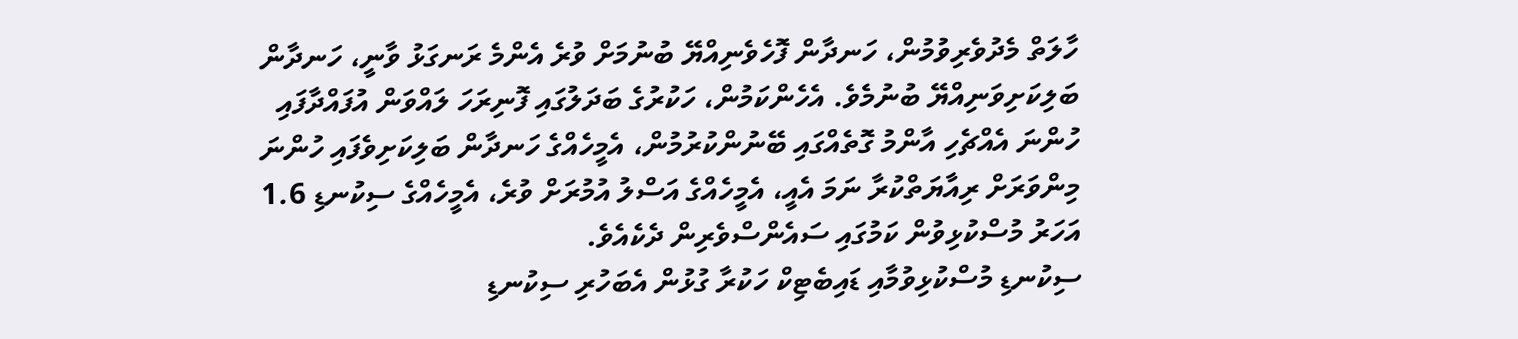ހާލަތް މެދުވެރިވުމުން، ހަނދާން ފޮހެވެނިއްޔޭ ބުނުމަށް ވުރެ އެންމެ ރަނގަޅު ވާނީ، ހަނދާން ބަލިކަށިވަނިއްޔޭ ބުނުމެވެ. އެހެންކަމުން، ހަކުރުގެ ބަދަލުގައި ފޮނިރަހަ ލައްވަން އުފައްދާފައި ހުންނަ އެއްޗެހި އާންމު ގޮތެއްގައި ބޭނުންކުރުމުން، އެމީހެއްގެ ހަނދާން ބަލިކަށިވެފައި ހުންނަ މިންވަރަށް ރިއާޔަތްކުރާ ނަމަ އެއީ، އެމީހެއްގެ އަސްލު އުމުރަށް ވުރެ، އެމީހެއްގެ ސިކުނޑި 1.6 އަހަރު މުސްކުޅިވުން ކަމުގައި ސައެންސްވެރިން ދެކެއެވެ.
ސިކުނޑި މުސްކުޅިވުމާއި ޑައިބެޓިކް ހަކުރާ ގުޅުން އެބަހުރި ސިކުނޑި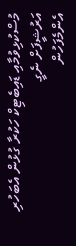މުސްކުޅިވުމާއި ޑައިބެޓިކް ހަކުރާ ގުޅުން އެބަހުރި
އަރުޝީފަށް ނެގީ
އެންމެފަހުން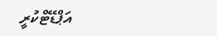އަޕްޑޭޓްކުރީ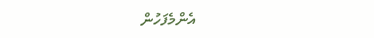އެންމެފަހުން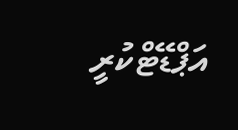އަޕްޑޭޓްކުރީ